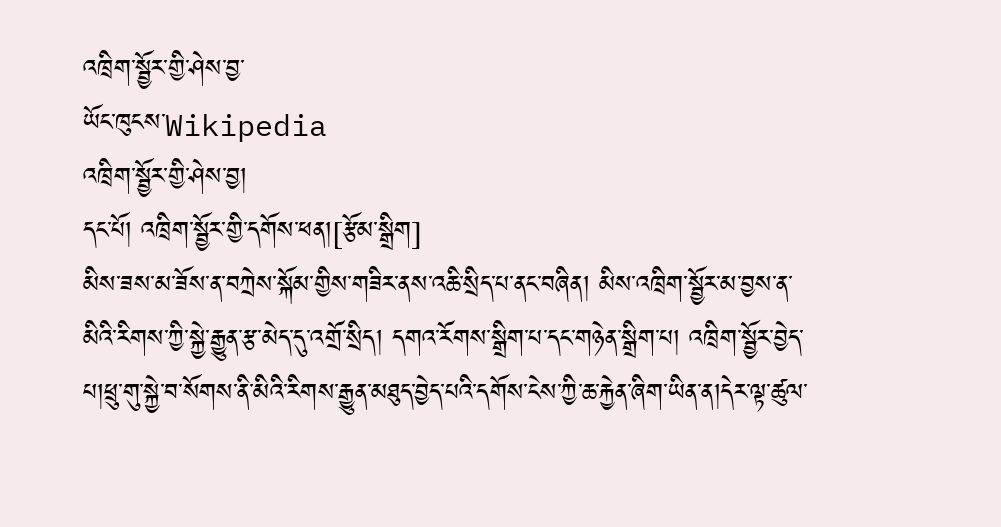འཁྲིག་སྦྱོར་གྱི་ཤེས་བྱ་
ཡོང་ཁུངས་Wikipedia
འཁྲིག་སྦྱོར་གྱི་ཤེས་བྱ།
དང་པོ། འཁྲིག་སྦྱོར་གྱི་དགོས་ཕན།[རྩོམ་སྒྲིག]
མིས་ཟས་མ་ཟོས་ན་བཀྲེས་སྐོམ་གྱིས་གཟིར་ནས་འཆི་སྲིད་པ་ནང་བཞིན། མིས་འཁྲིག་སྦྱོར་མ་བྱས་ན་མིའི་རིགས་ཀྱི་སྐྱེ་རྒྱུན་རྩ་མེད་དུ་འགྲོ་སྲིད། དགའ་རོགས་སྒྲིག་པ་དང་གཉེན་སྒྲིག་པ། འཁྲིག་སྦྱོར་བྱེད་པ།ཕྲུ་གུ་སྐྱེ་བ་སོགས་ནི་མིའི་རིགས་རྒྱུན་མཐུད་བྱེད་པའི་དགོས་ངེས་ཀྱི་ཆ་རྐྱེན་ཞིག་ཡིན་ན།དེར་ལྟ་ཚུལ་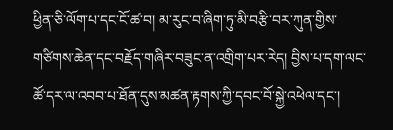ཕྱིན་ཅི་ལོག་པ་དང་ངོ་ཚ་བ། མ་རུང་བ་ཞིག་ཏུ་མི་བརྩི་བར་ཀུན་གྱིས་གཙིགས་ཆེན་དང་བརྗོད་གཞིར་བཟུང་ན་འགྲིག་པར་རེད། བྱིས་པ་དག་ལང་ཚོ་དར་ལ་འབབ་པ་ཐོན་དུས་མཚན་རྟགས་ཀྱི་དབང་བོ་སྐྱེ་འཕེལ་དང་།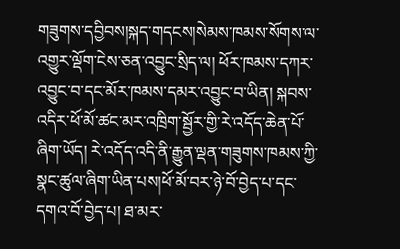གཟུགས་དབྱིབས།སྐད་གདངས།སེམས་ཁམས་སོགས་ལ་འགྱུར་ལྡོག་ངེས་ཅན་འབྱུང་སྲིད་ལ། ཕོར་ཁམས་དཀར་འབྱུང་བ་དང་མོར་ཁམས་དམར་འབྱུང་བ་ཡིན། སྐབས་འདིར་ཕོ་མོ་ཚང་མར་འཁྲིག་སྦྱོར་གྱི་རེ་འདོད་ཆེན་པོ་ཞིག་ཡོད། རེ་འདོད་འདི་ནི་རྒྱུན་ལྡན་གཟུགས་ཁམས་ཀྱི་སྣང་ཚུལ་ཞིག་ཡིན་པས།ཕོ་མོ་བར་ཉེ་བོ་བྱེད་པ་དང་དགའ་བོ་བྱེད་པ། ཐ་མར་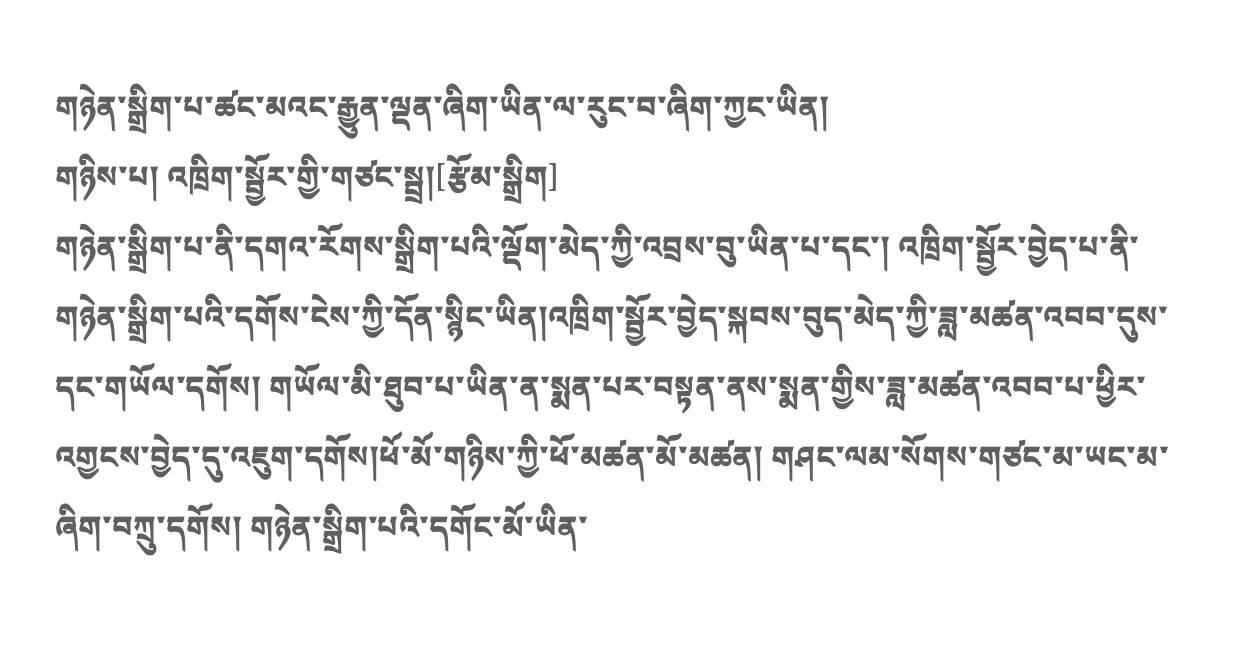གཉེན་སྒྲིག་པ་ཚང་མའང་རྒྱུན་ལྡན་ཞིག་ཡིན་ལ་རུང་བ་ཞིག་ཀྱང་ཡིན།
གཉིས་པ། འཁྲིག་སྦྱོར་གྱི་གཙང་སྦྲ།[རྩོམ་སྒྲིག]
གཉེན་སྒྲིག་པ་ནི་དགའ་རོགས་སྒྲིག་པའི་ལྡོག་མེད་ཀྱི་འབྲས་བུ་ཡིན་པ་དང་། འཁྲིག་སྦྱོར་བྱེད་པ་ནི་གཉེན་སྒྲིག་པའི་དགོས་ངེས་ཀྱི་དོན་སྙིང་ཡིན།འཁྲིག་སྦྱོར་བྱེད་སྐབས་བུད་མེད་ཀྱི་ཟླ་མཚན་འབབ་དུས་དང་གཡོལ་དགོས། གཡོལ་མི་ཐུབ་པ་ཡིན་ན་སྨན་པར་བསྟན་ནས་སྨན་གྱིས་ཟླ་མཚན་འབབ་པ་ཕྱིར་འགྱངས་བྱེད་དུ་འཇུག་དགོས།ཕོ་མོ་གཉིས་ཀྱི་ཕོ་མཚན་མོ་མཚན། གཤང་ལམ་སོགས་གཙང་མ་ཡང་མ་ཞིག་བཀྲུ་དགོས། གཉེན་སྒྲིག་པའི་དགོང་མོ་ཡིན་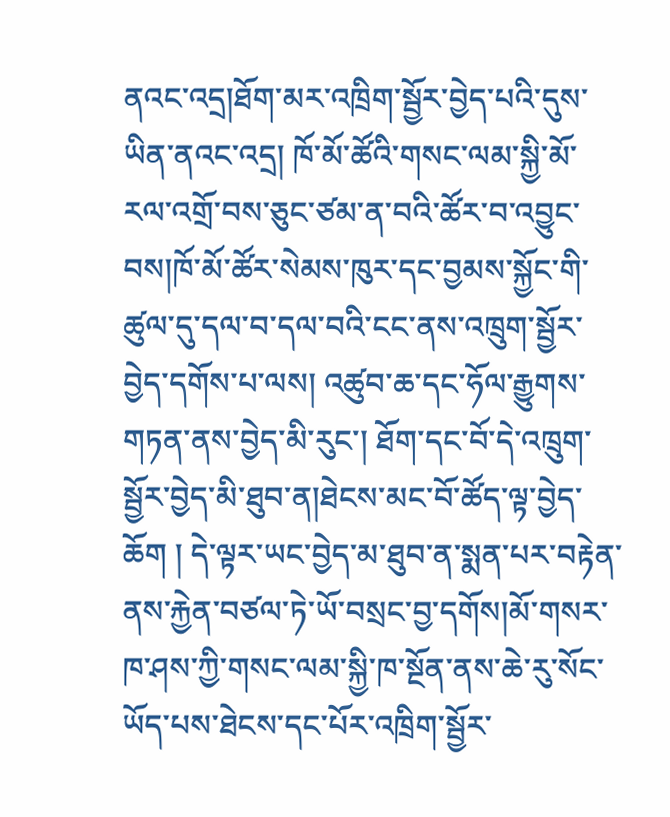ནའང་འདྲ།ཐོག་མར་འཁྲིག་སྦྱོར་བྱེད་པའི་དུས་ཡིན་ནའང་འདྲ། ཁོ་མོ་ཚོའི་གསང་ལམ་སྐྱི་མོ་རལ་འགྲོ་བས་ཅུང་ཙམ་ན་བའི་ཚོར་བ་འབྱུང་བས།ཁོ་མོ་ཚོར་སེམས་ཁུར་དང་བྱམས་སྐྱོང་གི་ཚུལ་དུ་དལ་བ་དལ་བའི་ངང་ནས་འཁྲུག་སྦྱོར་བྱེད་དགོས་པ་ལས། འཚུབ་ཆ་དང་ཧོལ་རྒྱུགས་གཏན་ནས་བྱེད་མི་རུང་། ཐོག་དང་བོ་དེ་འཁྲུག་སྦྱོར་བྱེད་མི་ཐུབ་ན།ཐེངས་མང་བོ་ཚོད་ལྟ་བྱེད་ཆོག ། དེ་ལྟར་ཡང་བྱེད་མ་ཐུབ་ན་སྨན་པར་བརྟེན་ནས་རྐྱེན་བཙལ་ཏེ་ཡོ་བསྲང་བྱ་དགོས།མོ་གསར་ཁ་ཤས་ཀྱི་གསང་ལམ་སྐྱི་ཁ་སྔོན་ནས་ཆེ་རུ་སོང་ཡོད་པས་ཐེངས་དང་པོར་འཁྲིག་སྦྱོར་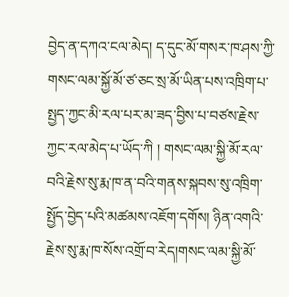བྱེད་ན་དཀའ་ངལ་མེད། ད་དུང་མོ་གསར་ཁ་ཤས་ཀྱི་གསང་ལམ་སྐྱོ་མོ་ཙ་ཅང་སྲ་མོ་ཡིན་པས་འཁྲིག་པ་སྤྱད་ཀྱང་མི་རལ་པར་མ་ཟད་བྱིས་པ་བཙས་རྗེས་ཀྱང་རལ་མེད་པ་ཡོད་ཀི ། གསང་ལམ་སྐྱི་མོ་རལ་བའི་རྗེས་སུ་རྨ་ཁ་ན་བའི་གནས་སྐབས་སུ་འཁྲིག་སྤྱོད་བྱེད་པའི་མཚམས་འཇོག་དགོས། ཉིན་འགའི་རྗེས་སུ་རྨ་ཁ་སོས་འགྲོ་བ་རེད།གསང་ལམ་སྐྱི་མོ་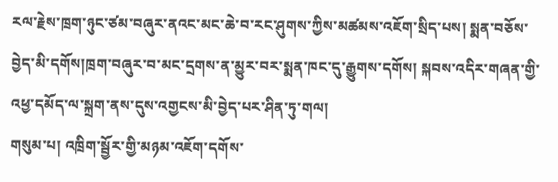རལ་རྗེས་ཁྲག་ཉུང་ཙམ་བཞུར་ནའང་མང་ཆེ་བ་རང་ཤུགས་ཀྱིས་མཚམས་འཇོག་སྲིད་པས། སྨན་བཅོས་བྱེད་མི་དགོས།ཁྲག་བཞུར་བ་མང་དྲགས་ན་མྱུར་བར་སྨན་ཁང་དུ་རྒྱུགས་དགོས། སྐབས་འདིར་གཞན་གྱི་འཕྱ་དམོད་ལ་སྐྲག་ནས་དུས་འགྱངས་མི་བྱེད་པར་ཤིན་ཏུ་གལ།
གསུམ་པ། འཁྲིག་སྦྱོར་གྱི་མཉམ་འཇོག་དགོས་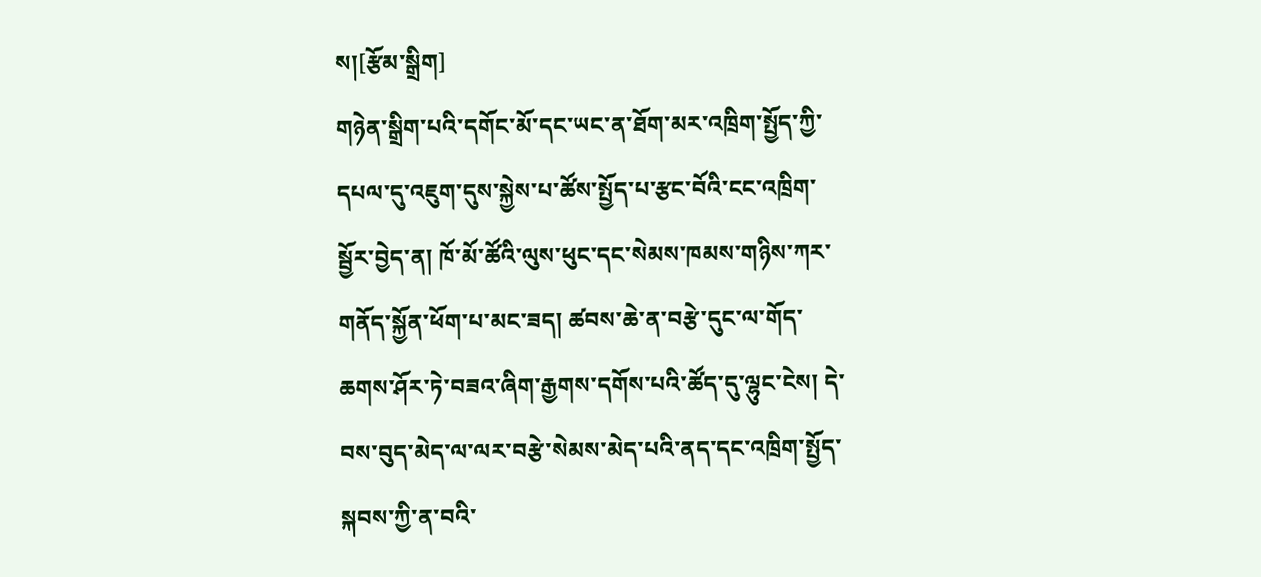ས།[རྩོམ་སྒྲིག]
གཉེན་སྒྲིག་པའི་དགོང་མོ་དང་ཡང་ན་ཐོག་མར་འཁྲིག་སྤྱོད་ཀྱི་དཔལ་དུ་འཇུག་དུས་སྐྱེས་པ་ཚོས་སྤྱོད་པ་རྩང་བོའི་ངང་འཁྲིག་སྦྱོར་བྱེད་ན། ཁོ་མོ་ཚོའི་ལུས་ཕུང་དང་སེམས་ཁམས་གཉིས་ཀར་གནོད་སྐྱོན་ཕོག་པ་མང་ཟད། ཚབས་ཆེ་ན་བརྩེ་དུང་ལ་གོད་ཆགས་ཤོར་ཏེ་བཟའ་ཞིག་རྒྱགས་དགོས་པའི་ཚོད་དུ་ལྷུང་ངེས། དེ་བས་བུད་མེད་ལ་ལར་བརྩེ་སེམས་མེད་པའི་ནད་དང་འཁྲིག་སྤྱོད་སྐབས་ཀྱི་ན་བའི་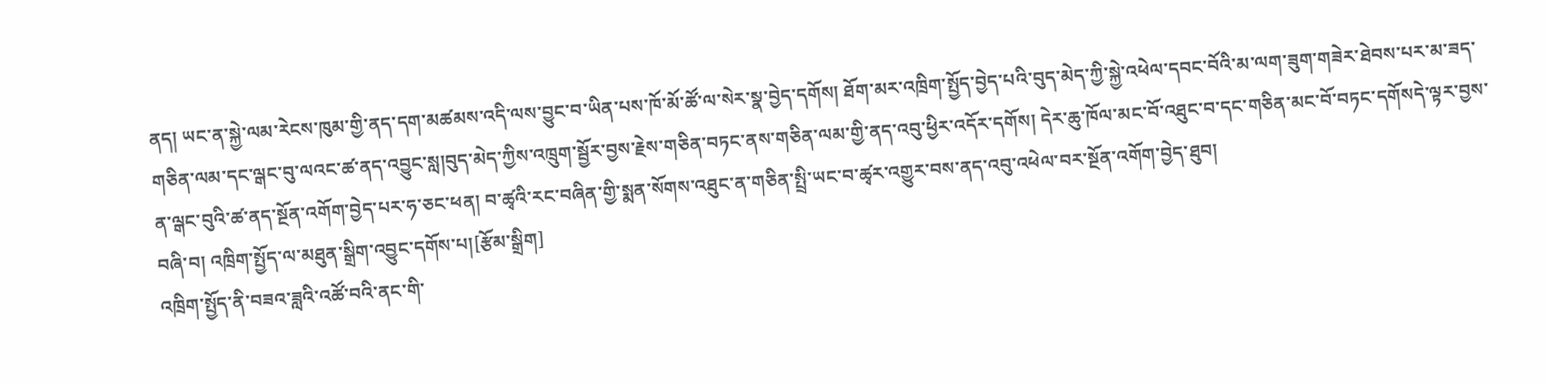ནད། ཡང་ན་སྐྱེ་ལམ་རེངས་ཁུམ་གྱི་ནད་དག་མཚམས་འདི་ལས་བྱུང་བ་ཡིན་པས་ཁོ་མོ་ཚོ་ལ་སེར་སྣ་བྱེད་དགོས། ཐོག་མར་འཁྲིག་སྤྱོད་བྱེད་པའི་བུད་མེད་ཀྱི་སྐྱེ་འཕེལ་དབང་བོའི་མ་ལག་ཟུག་གཟེར་ཐེབས་པར་མ་ཟད་གཅིན་ལམ་དང་ལྒང་བུ་ལའང་ཚ་ནད་འབྱུང་སླ།བུད་མེད་ཀྱིས་འཁྲུག་སྦྱོར་བྱས་རྗེས་གཅིན་བཏང་ནས་གཅིན་ལམ་གྱི་ནད་འབུ་ཕྱིར་འདོར་དགོས། དེར་ཆུ་ཁོལ་མང་བོ་འཐུང་བ་དང་གཅིན་མང་བོ་བཏང་དགོསདེ་ལྟར་བྱས་ན་ལྒང་བུའི་ཚ་ནད་སྔོན་འགོག་བྱེད་པར་ཧ་ཅང་ཕན། བ་ཚྭའི་རང་བཞིན་གྱི་སྨན་སོགས་འཐུང་ན་གཅིན་སྤྲི་ཡང་བ་ཚྭར་འགྱུར་བས་ནད་འབུ་འཕེལ་བར་སྔོན་འགོག་བྱེད་ཐུབ།
བཞི་བ། འཁྲིག་སྤྱོད་ལ་མཐུན་སྒྲིག་འབྱུང་དགོས་པ།[རྩོམ་སྒྲིག]
འཁྲིག་སྤྱོད་ནི་བཟའ་ཟླའི་འཚོ་བའི་ནང་གི་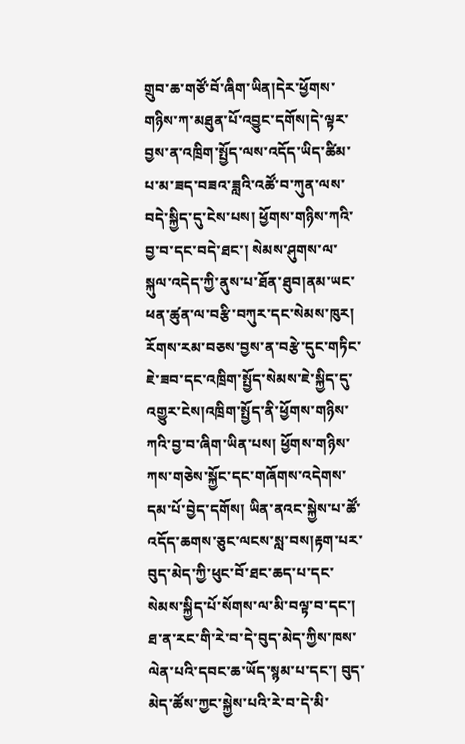གྲུབ་ཆ་གཙོ་བོ་ཞིག་ཡིན།དེར་ཕྱོགས་གཉིས་ཀ་མཐུན་པོ་འབྱུང་དགོས།དེ་ལྟར་བྱས་ན་འཁྲིག་སྤྱོད་ལས་འདོད་ཡིད་ཚིམ་པ་མ་ཟད་བཟའ་ཟླའི་འཚོ་བ་ཀུན་ལས་བདེ་སྐྱིད་དུ་ངེས་པས། ཕྱོགས་གཉིས་ཀའི་བྱ་བ་དང་བདེ་ཐང་། སེམས་ཤུགས་ལ་སྐུལ་འདེད་ཀྱི་ནུས་པ་ཐོན་ཐུབ།ནམ་ཡང་ཕན་ཚུན་ལ་བརྩི་བཀུར་དང་སེམས་ཁུར། རོགས་རམ་བཅས་བྱས་ན་བརྩེ་དུང་གཏིང་ཇེ་ཟབ་དང་འཁྲིག་སྤྱོད་སེམས་ཇེ་སྐྱིད་དུ་འགྱུར་ངེས།འཁྲིག་སྤྱོད་ནི་ཕྱོགས་གཉིས་ཀའི་བྱ་བ་ཞིག་ཡིན་པས། ཕྱོགས་གཉིས་ཀས་གཅེས་སྐྱོང་དང་གཞོགས་འདེགས་དམ་པོ་བྱེད་དགོས། ཡིན་ནའང་སྐྱེས་པ་ཚོ་འདོད་ཆགས་ཅུང་ལངས་སླ་བས།རྟག་པར་བུད་མེད་ཀྱི་ཕུང་བོ་ཐང་ཆད་པ་དང་སེམས་སྐྱིད་པོ་སོགས་ལ་མི་བལྟ་བ་དང་། ཐ་ན་རང་གི་རེ་བ་དེ་བུད་མེད་ཀྱིས་ཁས་ལེན་པའི་དབང་ཆ་ཡོད་སྙམ་པ་དང་། བུད་མེད་ཚོས་ཀྱང་སྐྱེས་པའི་རེ་བ་དེ་མི་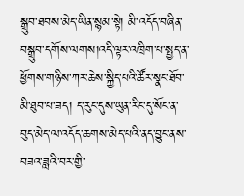སྒྲུབ་ཐབས་མེད་ཡིན་སྙམ་སྟེ། མི་འདོད་བཞིན་བསྒྲུབ་དགོས་ལགས།འདི་ལྟར་འཁྲིག་པ་སྤྱད་ན་ཕྱོགས་གཉིས་ཀར་ཆེས་སྐྱིད་པའི་ཚོར་སྣང་ཐོབ་མི་ཐུབ་པ་ཟད། ད་རུང་དུས་ཡུན་རིང་དུ་སོང་ན་བུད་མེད་ལ་འདོད་ཆགས་མེད་པའི་ནད་བྱུང་ནས་བཟའ་ཟླའི་བར་གྱི་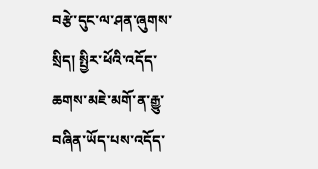བརྩེ་དུང་ལ་ཤན་ཞུགས་སྲིད། སྤྱིར་ཕོའི་འདོད་ཆགས་མཇེ་མགོ་ན་རྒྱུ་བཞིན་ཡོད་པས་འདོད་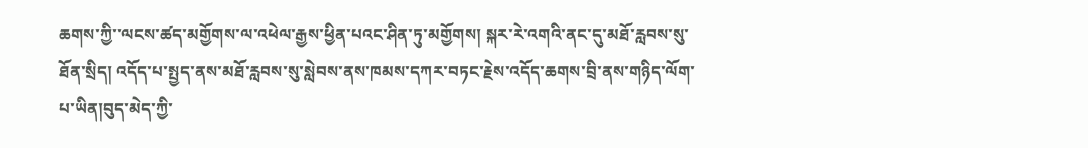ཆགས་ཀྱི་་ལངས་ཚད་མགྱོགས་ལ་འཕེལ་རྒྱས་ཕྱིན་པའང་ཤིན་ཏུ་མགྱོགས། སྐར་རེ་འགའི་ནང་དུ་མཐོ་རླབས་སུ་ཐོན་སྲིད། འདོད་པ་སྤྱད་ནས་མཐོ་རླབས་སུ་སླེབས་ནས་ཁམས་དཀར་བཏང་རྗེས་འདོད་ཆགས་བྲི་ནས་གཉིད་ལོག་པ་ཡིན།བུད་མེད་ཀྱི་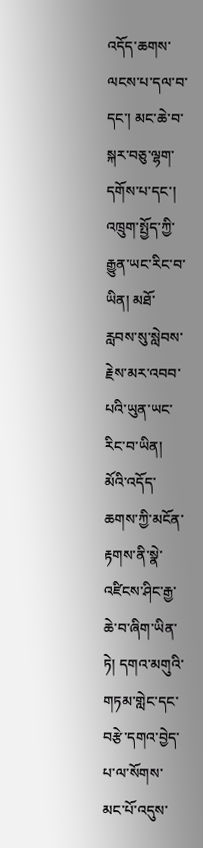འདོད་ཆགས་ལངས་པ་དལ་བ་དང་། མང་ཆེ་བ་སྐར་བཅུ་ལྷག་དགོས་པ་དང་། འཁྲུག་སྤྱོད་ཀྱི་རྒྱུན་ཡང་རིང་བ་ཡིན། མཐོ་རླབས་སུ་སླེབས་རྗེས་མར་འབབ་པའི་ཡུན་ཡང་རིང་བ་ཡིན། མོའི་འདོད་ཆགས་ཀྱི་མངོན་རྟགས་ནི་སྣེ་འཛིངས་ཤིང་རྒྱ་ཆེ་བ་ཞིག་ཡིན་ཏེ། དགའ་མགུའི་གཏམ་གླེང་དང་བརྩེ་དགའ་བྱེད་པ་ལ་སོགས་མང་པོ་འདུས་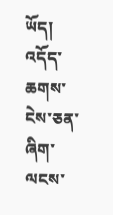ཡོད། འདོད་ཆགས་ངེས་ཅན་ཞིག་ལངས་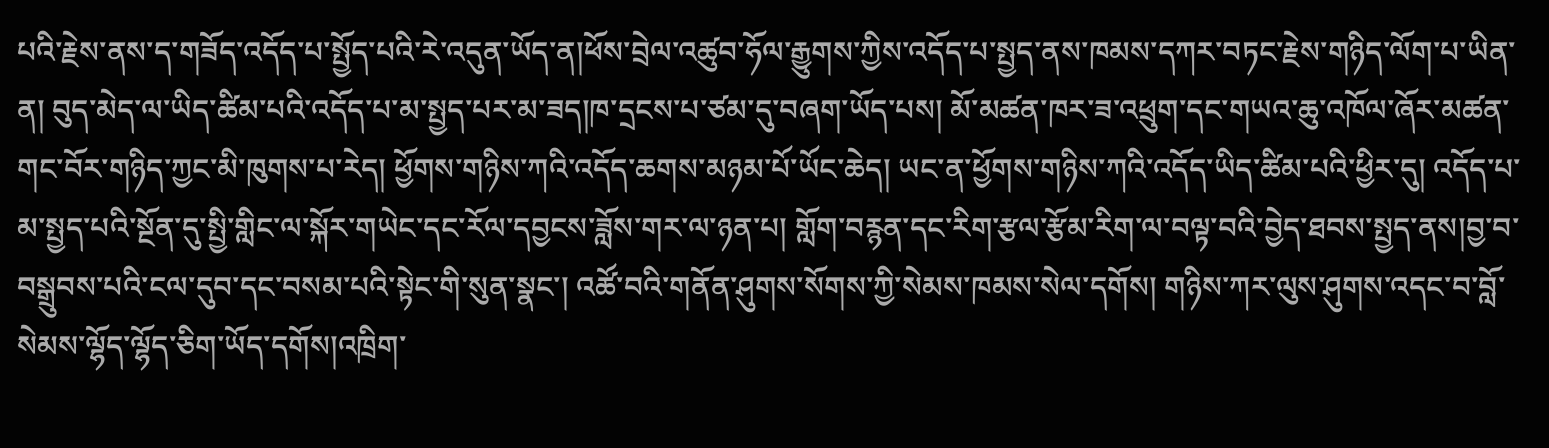པའི་རྗེས་ནས་ད་གཟོད་འདོད་པ་སྤྱོད་པའི་རེ་འདུན་ཡོད་ན།ཕོས་བྲེལ་འཚུབ་ཧོལ་རྒྱུགས་ཀྱིས་འདོད་པ་སྤྱད་ནས་ཁམས་དཀར་བཏང་རྗེས་གཉིད་ལོག་པ་ཡིན་ན། བུད་མེད་ལ་ཡིད་ཚིམ་པའི་འདོད་པ་མ་སྤྱད་པར་མ་ཟད།ཁ་དྲངས་པ་ཙམ་དུ་བཞག་ཡོད་པས། མོ་མཚན་ཁར་ཟ་འཕྲུག་དང་གཡའ་ཆུ་འཁོལ་ཞོར་མཚན་གང་བོར་གཉིད་ཀྱང་མི་ཁུགས་པ་རེད། ཕྱོགས་གཉིས་ཀའི་འདོད་ཆགས་མཉམ་པོ་ཡོང་ཆེད། ཡང་ན་ཕྱོགས་གཉིས་ཀའི་འདོད་ཡིད་ཚིམ་པའི་ཕྱིར་དུ། འདོད་པ་མ་སྤྱད་པའི་སྔོན་དུ་སྤྱི་གླིང་ལ་སྐོར་གཡེང་དང་རོལ་དབྱངས་ཟློས་གར་ལ་ཉན་པ། གློག་བརྙན་དང་རིག་རྩལ་རྩོམ་རིག་ལ་བལྟ་བའི་བྱེད་ཐབས་སྤྱད་ནས།བྱ་བ་བསྒྲུབས་པའི་ངལ་དུབ་དང་བསམ་པའི་སྟེང་གི་སུན་སྣང་། འཚོ་བའི་གནོན་ཤུགས་སོགས་ཀྱི་སེམས་ཁམས་སེལ་དགོས། གཉིས་ཀར་ལུས་ཤུགས་འདང་བ་བློ་སེམས་ལྷོད་ལྷོད་ཅིག་ཡོད་དགོས།འཁྲིག་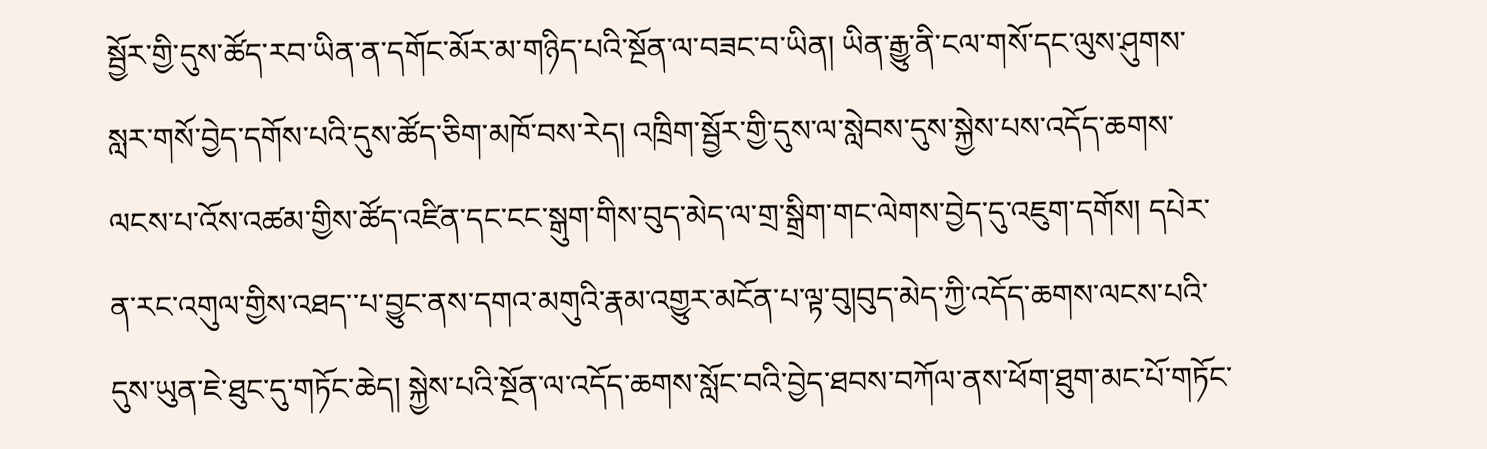སྦྱོར་གྱི་དུས་ཚོད་རབ་ཡིན་ན་དགོང་མོར་མ་གཉིད་པའི་སྔོན་ལ་བཟང་བ་ཡིན། ཡིན་རྒྱུ་ནི་ངལ་གསོ་དང་ལུས་ཤུགས་སླར་གསོ་བྱེད་དགོས་པའི་དུས་ཚོད་ཅིག་མཁོ་བས་རེད། འཁྲིག་སྦྱོར་གྱི་དུས་ལ་སླེབས་དུས་སྐྱེས་པས་འདོད་ཆགས་ལངས་པ་འོས་འཚམ་གྱིས་ཚོད་འཛིན་དང་ངང་སྒུག་གིས་བུད་མེད་ལ་གྲ་སྒྲིག་གང་ལེགས་བྱེད་དུ་འཇུག་དགོས། དཔེར་ན་རང་འགུལ་གྱིས་འཐད་་པ་བྱུང་ནས་དགའ་མགུའི་རྣམ་འགྱུར་མངོན་པ་ལྟ་བུ།བུད་མེད་ཀྱི་འདོད་ཆགས་ལངས་པའི་དུས་ཡུན་ཇེ་ཐུང་དུ་གཏོང་ཆེད། སྐྱེས་པའི་སྔོན་ལ་འདོད་ཆགས་སློང་བའི་བྱེད་ཐབས་བཀོལ་ནས་ཕོག་ཐུག་མང་པོ་གཏོང་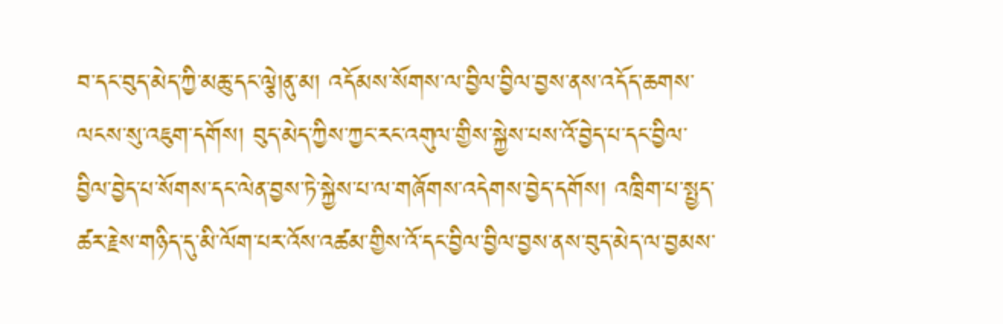བ་དང་བུད་མེད་ཀྱི་མཆུ་དང་ལྕེ།ནུ་མ། འདོམས་སོགས་ལ་བྱིལ་བྱིལ་བྱས་ནས་འདོད་ཆགས་ལངས་སུ་འཇུག་དགོས། བུད་མེད་ཀྱིས་ཀྱང་རང་འགུལ་གྱིས་སྐྱེས་པས་འོ་བྱེད་པ་དང་བྱིལ་བྱིལ་བྱེད་པ་སོགས་དང་ལེན་བྱས་ཏེ་སྐྱེས་པ་ལ་གཞོགས་འདེགས་བྱེད་དགོས། འཁྲིག་པ་སྤྱད་ཚར་རྗེས་གཉིད་དུ་མི་ལོག་པར་འོས་འཚམ་གྱིས་འོ་དང་བྱིལ་བྱིལ་བྱས་ནས་བུད་མེད་ལ་བྱམས་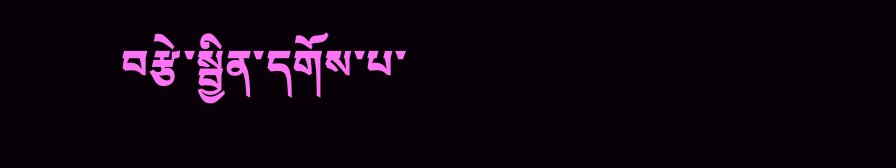བརྩེ་སྦྱིན་དགོས་པ་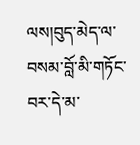ལས།བུད་མེད་ལ་བསམ་བློ་མི་གཏོང་བར་དེ་མ་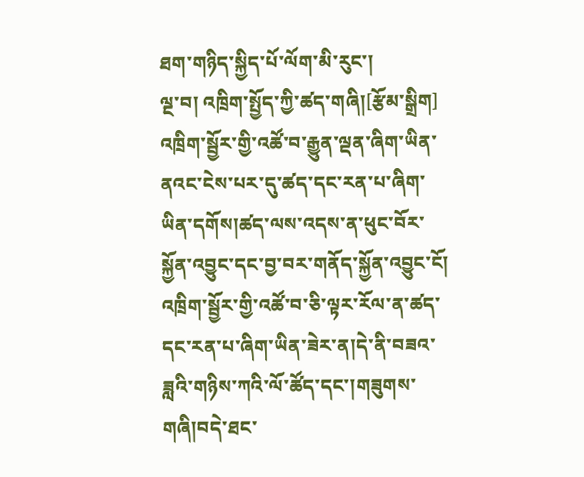ཐག་གཉིད་སྐྱིད་པོ་ལོག་མི་རུང་།
ལྔ་བ། འཁྲིག་སྤྱོད་ཀྱི་ཚད་གཞི།[རྩོམ་སྒྲིག]
འཁྲིག་སྦྱོར་གྱི་འཚོ་བ་རྒྱུན་ལྡན་ཞིག་ཡིན་ནའང་ངེས་པར་དུ་ཚད་དང་རན་པ་ཞིག་ཡིན་དགོས།ཚད་ལས་འདས་ན་ཕུང་བོར་སྐྱོན་འབྱུང་དང་བྱ་བར་གནོད་སྐྱོན་འབྱུང་ངོ། འཁྲིག་སྦྱོར་གྱི་འཚོ་བ་ཅི་ལྟར་རོལ་ན་ཚད་དང་རན་པ་ཞིག་ཡིན་ཟེར་ན།དེ་ནི་བཟའ་ཟླའི་གཉིས་ཀའི་ལོ་ཚོད་དང་།གཟུགས་གཞི།བདེ་ཐང་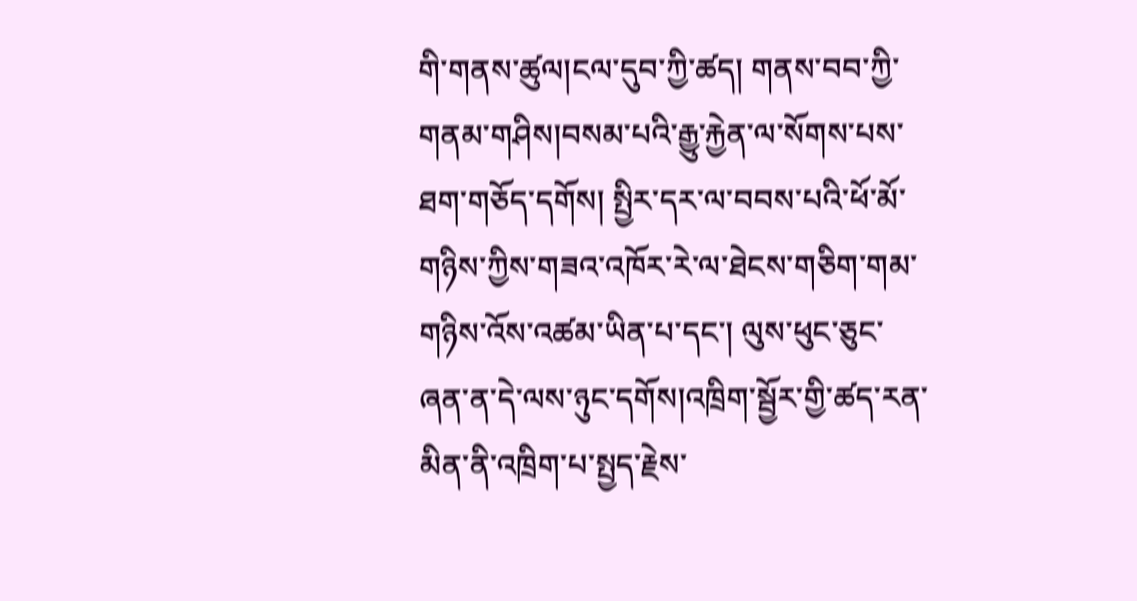གི་གནས་ཚུལ།ངལ་དུབ་ཀྱི་ཚད། གནས་བབ་ཀྱི་གནམ་གཤིས།བསམ་པའི་རྒྱུ་རྐྱེན་ལ་སོགས་པས་ཐག་གཅོད་དགོས། སྤྱིར་དར་ལ་བབས་པའི་ཕོ་མོ་གཉིས་ཀྱིས་གཟའ་འཁོར་རེ་ལ་ཐེངས་གཅིག་གམ་གཉིས་འོས་འཚམ་ཡིན་པ་དང་། ལུས་ཕུང་ཅུང་ཞན་ན་དེ་ལས་ཉུང་དགོས།འཁྲིག་སྦྱོར་གྱི་ཚད་རན་མིན་ནི་འཁྲིག་པ་སྤྱད་རྗེས་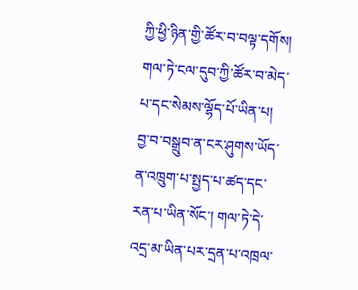ཀྱི་ཕྱི་ཉིན་གྱི་ཚོར་བ་བལྟ་དགོས། གལ་ཏེ་ངལ་དུབ་ཀྱི་ཚོར་བ་མེད་པ་དང་སེམས་ལྷོད་པོ་ཡིན་པ། བྱ་བ་བསྒྲུབ་ན་ངར་ཤུགས་ཡོད་ན་འཁྲུག་པ་སྤྱད་པ་ཚད་དང་རན་པ་ཡིན་སོང་། གལ་ཏེ་དེ་འདྲ་མ་ཡིན་པར་དྲན་པ་འཁྲལ་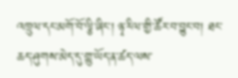འཁྲུལ་དང་མགོ་བོ་ལྕི་ཞིང་། ཉྭ་རིལ་གྱི་ཚོར་བ་བྱུང་བ། ཐང་ཆད་ཤུགས་མེད་དུ་གྱུ་ཡོད་ན་ཚད་ལས་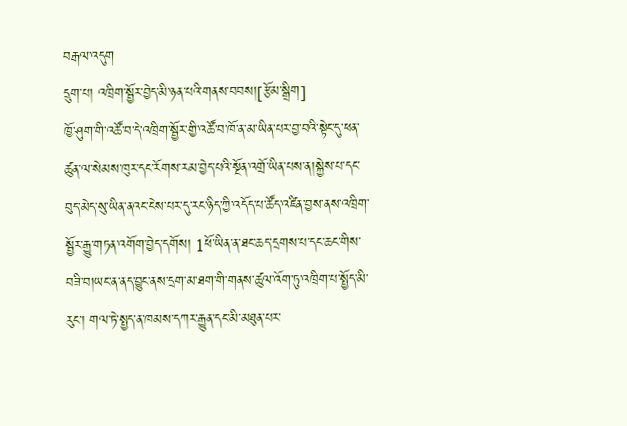བརྒལ་འདུག
དྲུག་པ། འཁྲིག་སྦྱོར་བྱེད་མི་ཉན་པའི་གནས་བབས།[རྩོམ་སྒྲིག]
ཁྱོ་ཤུག་གི་འཚོ་བ་དེ་འཁྲིག་སྦྱོར་གྱི་འཚོ་བ་ཁོ་ན་མ་ཡིན་པར་བྱ་བའི་སྟེང་དུ་ཕན་ཚུན་ལ་སེམས་ཁུར་དང་རོགས་རམ་བྱེད་པའི་སྔོན་འགྲོ་ཡིན་པས་ན།སྐྱེས་པ་དང་བུད་མེད་སུ་ཡིན་ནའང་ངེས་པར་དུ་རང་ཉིད་ཀྱི་འདོད་པ་ཚོད་འཛིན་བྱས་ནས་འཁྲིག་སྦྱོར་རྒྱུ་གཏན་འགོག་བྱེད་དགོས། 1ཕོ་ཡིན་ན་ཐང་ཆད་དྲགས་པ་དང་ཆང་གིས་བཟི་བ།ཡང་ན་ནད་བྱུང་ནས་དྲག་མ་ཐག་གི་གནས་ཚུལ་འོག་ཏུ་འཁྲིག་པ་སྤྱོད་མི་རུང་། གལ་ཏེ་སྤྱད་ན་ཁམས་དཀར་རྒྱུན་དང་མི་མཐུན་པར་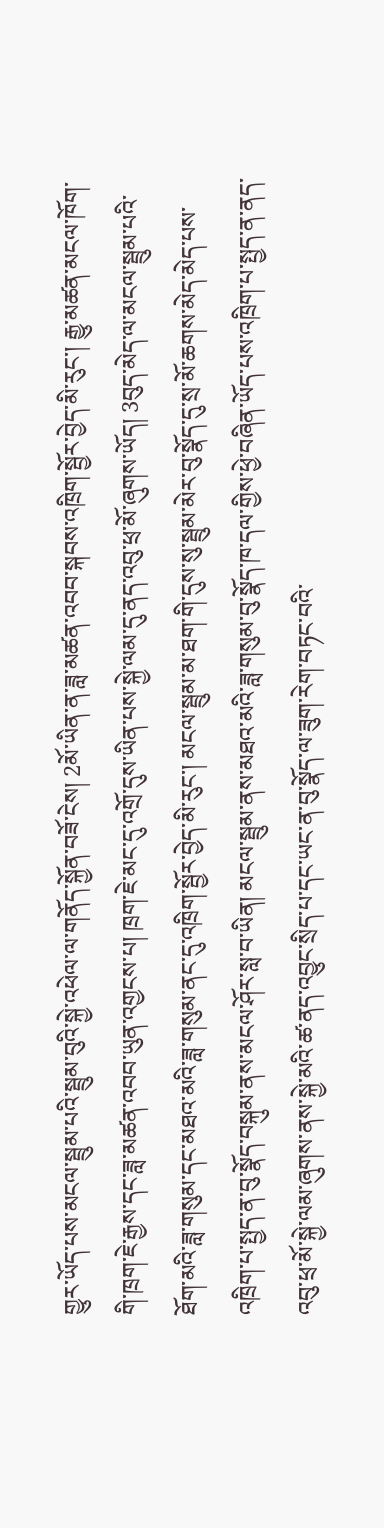གྱུར་ཡོད་པས་མངལ་སྦྲུམ་པའི་སྦྲུམ་བུའི་སྐྱེ་འཕེལ་ལ་གནོད་སྐྱོན་བཟོ་ངེས། 2མོ་ཡིན་ན་ཟླ་མཚན་འབབ་སྐབས་འཁྲིག་སྦྱོར་བྱེད་མི་རུང་། རྒྱུ་མཚན་མངལ་ཁོག་གི་ཁྲག་ཇེ་རྒྱས་དང་ཟླ་མཚན་འབབ་ཡུན་འགྱངས་པ། ཁྲག་ཇེ་མང་དུ་འགྲོ་དུས་ཡིན་པས་སྐྱེ་ལམ་དུ་ནད་འབུ་ཕྲ་མོ་ཞུགས་ཡོད། 3བུད་མེད་ལ་མངལ་སྦྲུམ་པའི་ཐོག་མའི་ཟླ་གསུམ་དང་མཐའ་མའི་ཟླ་གསུམ་ནང་དུ་འཁྲིག་སྦྱོར་བྱེད་མི་རུང་། མངལ་སྦྲུམ་མ་ཐག་གི་དུས་སུ་སྦྲུམ་མེར་བུ་སྣོད་དུ་སྲ་མོ་ཆགས་མེད་མེད་པས་འཁྲིག་པ་སྤྱད་ན་བུ་སྣོད་བསྐུམ་ནས་མངལ་ཤོར་སླ་བ་ཡིན། མངལ་སྦྲུམ་ནས་མཐའ་མའི་ཟླ་གསུམ་བུ་སྣོད་ཁ་དལ་གྱིས་ཕྱེ་བཞིན་ཡོད་པས་འཁྲིག་པ་སྤྱད་ན་ནད་འབུ་ཕྲ་མོ་སྐྱེ་ལམ་ཞུགས་ནས་སྐྱེ་མའི་ཚ་ནད་འབྱུང་སྲིད་པ་དང་ཡང་ན་བུ་སྣོད་ལ་ཟུག་རེག་བཏང་བའི་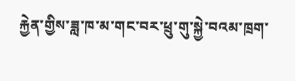རྐྱེན་གྱིས་ཟླ་ཁ་མ་གང་བར་ཕྲུ་གུ་སྐྱེ་བའམ་ཁྲག་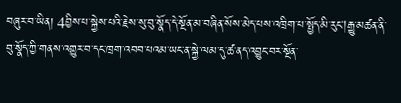བཞུར་བ་ཡིན། 4བྱིས་པ་སྐྱེས་པའི་རྗེས་སུ་བུ་སྣོད་དེ་སྔོན་མ་བཞིན་སོས་མེད་པས་འཁྲིག་པ་སྤྱོད་མི་རུང།རྒྱུ་མཚན་ནི་བུ་སྣོད་ཀྱི་གནས་འགྱུར་བ་དང་ཁྲག་འབབ་པའམ་ཡང་ན་སྐྱེ་ལམ་དུ་ཚ་ནད་འབྱུང་བར་སྔོན་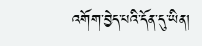འགོག་བྱེད་པའི་དོན་དུ་ཡིན།